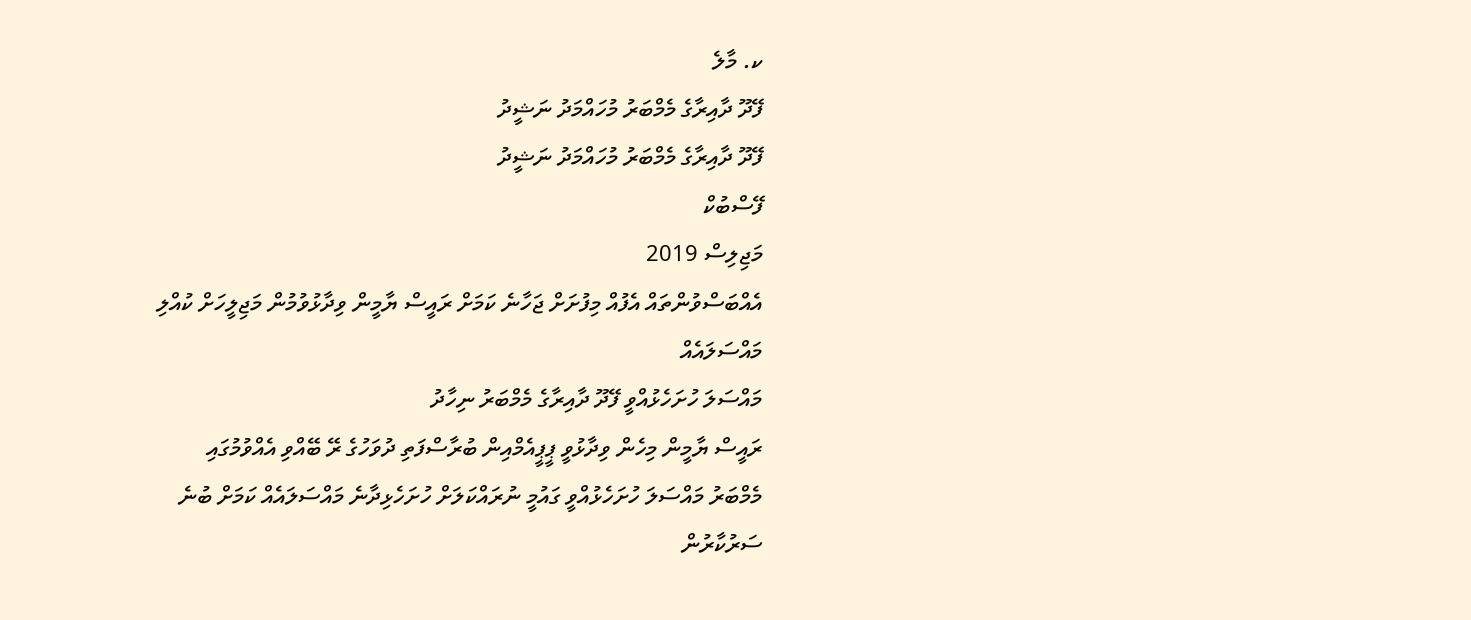ކ. މާލެ
ފޭދޫ ދާއިރާގެ މެމްބަރު މުހައްމަދު ނަޝީދު
ފޭދޫ ދާއިރާގެ މެމްބަރު މުހައްމަދު ނަޝީދު
ފޭސްބުކް
މަޖިލިސް 2019
އެއްބަސްވުންތައް އެފުއް މިފުށަށް ޖަހާނެ ކަމަށް ރައީސް ޔާމީން ވިދާޅުވުމުން މަޖިލީހަށް ކުއްލި މައްސަލައެއް
މައްސަލަ ހުށަހެޅުއްވީ ފޭދޫ ދާއިރާގެ މެމްބަރު ނިހާދު
ރައީސް ޔާމީން މިހެން ވިދާޅުވީ ޕީޕީއެމްއިން ބުރާސްފަތި ދުވަހުގެ ރޭ ބޭއްވި އެއްވުމުގައި
މެމްބަރު މައްސަލަ ހުށަހެޅުއްވީ ގައުމީ ނުރައްކަލަށް ހުށަހެޅިދާނެ މައްސަލައެއް ކަމަށް ބުނެ
ސަރުކާރުން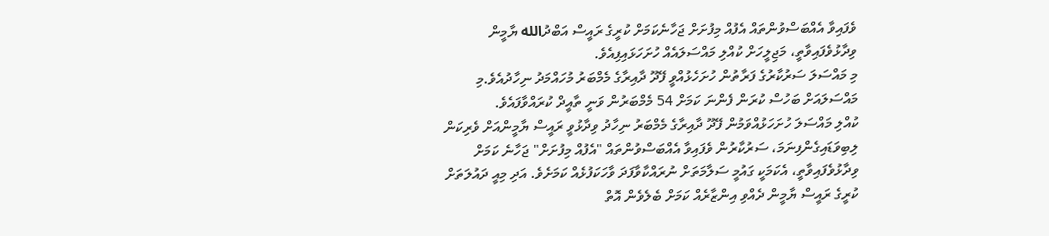ވެފައިވާ އެއްބަސްވުންތައް އެފުއް މިފުށަށް ޖަހާނެކަމަށް ކުރީގެ ރައީސް އަބްދުالله ޔާމީން ވިދާޅުވެފައިވާތީ، މަޖިލީހަށް ކުއްލި މައްސަލައެއް ހުށަހަޅައިފިއެވެ.
މި މައްސަލަ ސަރުކާރުގެ ފަރާތުން ހުށަހެޅުއްވީ ފޭދޫ ދާއިރާގެ މެމްބަރު މުހައްމަދު ނިހާދުއެވެ.މި މައްސަލައަށް ބަހުސް ކުރަން ފެންނަ ކަމަށް 54 މެމްބަރުން ވަނީ ތާއީދް ކުރައްވާފައެވެ.
ކުއްލި މައްސަލަ ހުށަހަޅުއްވަމުން ފޭދޫ ދާއިރާގެ މެމްބަރު ނިހާދު ވިދާޅުވީ ރައީސް ޔާމީންއަށް ވެރިކަން ލިބިވަޑައިގެންފިނަމަ، ސަރުކާރުން ވެފައިވާ އެއްބަސްވުންތައް "އެފުއް މިފުށަށް" ޖަހާނެ ކަމަށް ވިދާޅުވެފައިވާތީ، އެކަމަކީ ގައުމީ ސަލާމަތަށް ނުރައްކާވާފަދަ ވާހަކަފުޅެއް ކަމަށެވެ. އަދި މިއީ ދައުލަތަށް ކުރީގެ ރައީސް ޔާމީން ދެއްވި އިންޒާރެއް ކަމަށް ބެލެވެން އޮތް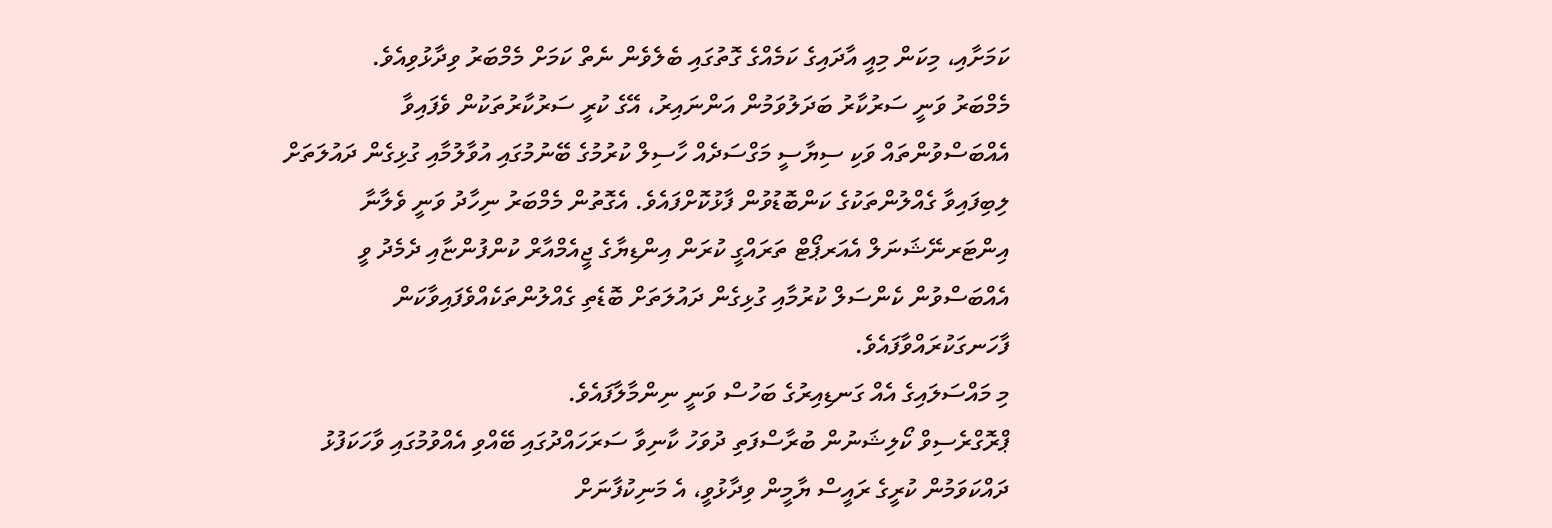ކަމަށާއި، މިކަން މިއީ އާދައިގެ ކަމެއްގެ ގޮތުގައި ބެލެވެން ނެތް ކަމަށް މެމްބަރު ވިދާޅުވިއެވެ.
މެމްބަރު ވަނީ ސަރުކާރު ބަދަލުވަމުން އަންނައިރު، އޭގެ ކުރީ ސަރުކާރުތަކުން ވެފައިވާ އެއްބަސްވުންތައް ވަކި ސިޔާސީ މަގްސަދެއް ހާސިލް ކުރުމުގެ ބޭނުމުގައި އުވާލުމާއި ގުޅިގެން ދައުލަތަށް ލިބިފައިވާ ގެއްލުންތަކުގެ ކަންބޮޑުވުން ފާޅުކޮށްފައެވެ. އެގޮތުން މެމްބަރު ނިހާދު ވަނީ ވެލާނާ އިންޓަރނޭޝަނަލް އެއަރޕޯޓް ތަރައްގީ ކުރަން އިންޑިޔާގެ ޖީއެމްއާރް ކުންފުންޏާއި ދެމެދު ވީ އެއްބަސްވުން ކެންސަލް ކުރުމާއި ގުޅިގެން ދައުލަތަށް ބޮޑެތި ގެއްލުންތަކެއްވެފައިވާކަން ފާހަނގަކުރައްވާފައެވެ.
މި މައްސަލައިގެ އެއް ގަނޑިއިރުގެ ބަހުސް ވަނީ ނިންމާލާފައެވެ.
ޕްރޮގްރެސިވް ކޯލިޝަނުން ބުރާސްފަތި ދުވަހު ކާނިވާ ސަރަހައްދުގައި ބޭއްވި އެއްވުމުގައި ވާހަކަފުޅު ދައްކަވަމުން ކުރީގެ ރައީސް ޔާމީން ވިދާޅުވީ، އެ މަނިކުފާނަށް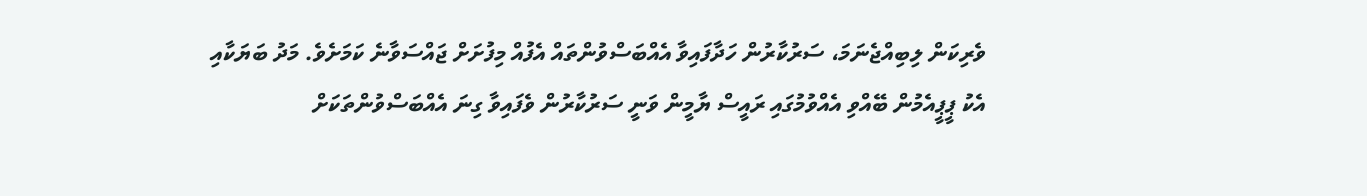ވެރިކަން ލިބިއްޖެނަމަ، ސަރުކާރުން ހަދާފައިވާ އެއްބަސްވުންތައް އެފުއް މިފުށަށް ޖައްސަވާނެ ކަމަށެވެ. މަދު ބަޔަކާއި އެކު ޕީޕީއެމުން ބޭއްވި އެއްވުމުގައި ރައީސް ޔާމީން ވަނީ ސަރުކާރުން ވެފައިވާ ގިނަ އެއްބަސްވުންތަކަށް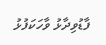ފާޑުވިދާޅު ވާހަކަފުޅު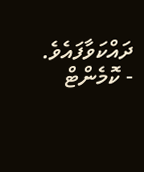ދައްކަވާފައެވެ.
- ކޮމެންޓް